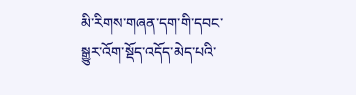མི་རིགས་གཞན་དག་གི་དབང་སྒྱུར་འོག་སྡོད་འདོད་མེད་པའི་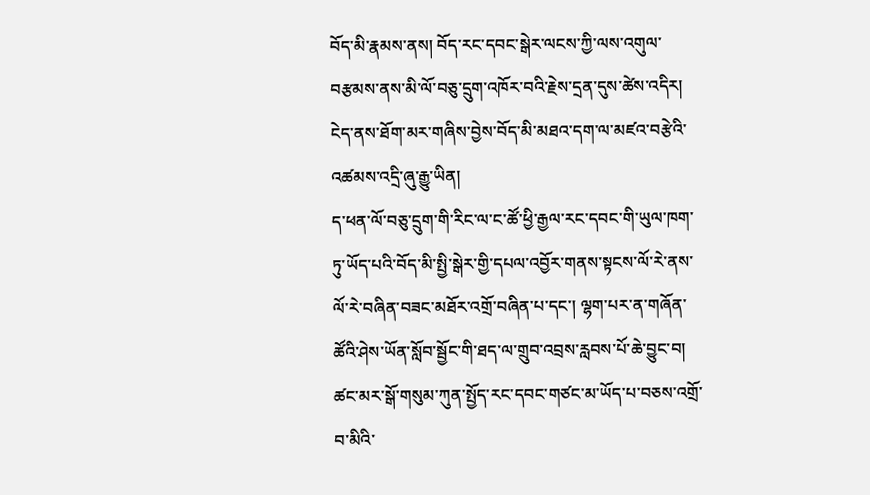བོད་མི་རྣམས་ནས། བོད་རང་དབང་སྒེར་ལངས་ཀྱི་ལས་འགུལ་བརྩམས་ནས་མི་ལོ་བཅུ་དྲུག་འཁོར་བའི་རྗེས་དྲན་དུས་ཚེས་འདིར། ངེད་ནས་ཐོག་མར་གཞིས་བྱེས་བོད་མི་མཐའ་དག་ལ་མཛའ་བརྩེའི་འཚམས་འདྲི་ཞུ་རྒྱུ་ཡིན།
ད་ཕན་ལོ་བཅུ་དྲུག་གི་རིང་ལ་ང་ཚོ་ཕྱི་རྒྱལ་རང་དབང་གི་ཡུལ་ཁག་ཏུ་ཡོད་པའི་བོད་མི་སྤྱི་སྒེར་གྱི་དཔལ་འབྱོར་གནས་སྟངས་ལོ་རེ་ནས་ལོ་རེ་བཞིན་བཟང་མཐོར་འགྲོ་བཞིན་པ་དང་། ལྷག་པར་ན་གཞོན་ཚོའི་ཤེས་ཡོན་སློབ་སྦྱོང་གི་ཐད་ལ་གྲུབ་འབྲས་རླབས་པོ་ཆེ་བྱུང་བ། ཚང་མར་སྒོ་གསུམ་ཀུན་སྤྱོད་རང་དབང་གཙང་མ་ཡོད་པ་བཅས་འགྲོ་བ་མིའི་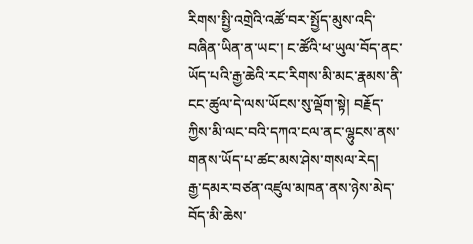རིགས་སྤྱི་འགྲེའི་འཚོ་བར་སྤྱོད་མུས་འདི་བཞིན་ཡིན་ན་ཡང་། ང་ཚོའི་ཕ་ཡུལ་བོད་ནང་ཡོད་པའི་རྒྱ་ཆེའི་རང་རིགས་མི་མང་རྣམས་ནི་ངང་ཚུལ་དེ་ལས་ཡོངས་སུ་ལྡོག་སྟེ། བརྗོད་ཀྱིས་མི་ལང་བའི་དཀའ་ངལ་ནང་ལྷུངས་ནས་གནས་ཡོད་པ་ཚང་མས་ཤེས་གསལ་རེད།
རྒྱ་དམར་བཙན་འཛུལ་མཁན་ནས་ཉེས་མེད་བོད་མི་ཆེས་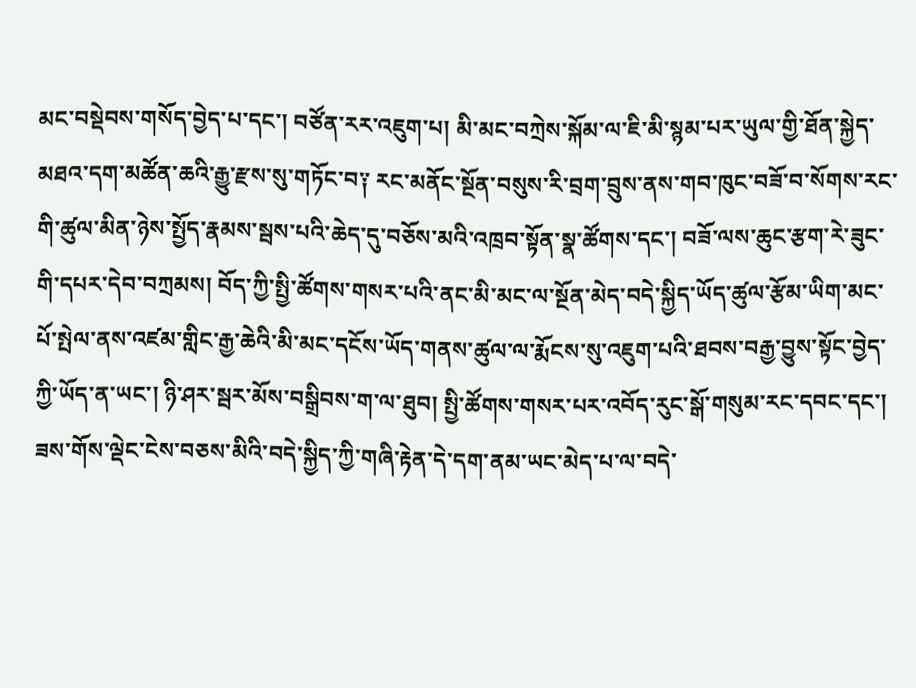མང་བསྡེབས་གསོད་བྱེད་པ་དང་། བཙོན་རར་འཇུག་པ། མི་མང་བཀྲེས་སྐོམ་ལ་ཇི་མི་སྙམ་པར་ཡུལ་གྱི་ཐོན་སྐྱེད་མཐའ་དག་མཚོན་ཆའི་རྒྱུ་རྫས་སུ་གཏོང་བ༑ རང་མནོང་སྔོན་བསུས་རི་བྲག་བྲུས་ནས་གབ་ཁུང་བཟོ་བ་སོགས་རང་གི་ཚུལ་མིན་ཉེས་སྤྱོད་རྣམས་སྦས་པའི་ཆེད་དུ་བཅོས་མའི་འཁྲབ་སྟོན་སྣ་ཚོགས་དང་། བཟོ་ལས་ཆུང་རྩག་རེ་ཟུང་གི་དཔར་དེབ་བཀྲམས། བོད་ཀྱི་སྤྱི་ཚོགས་གསར་པའི་ནང་མི་མང་ལ་སྔོན་མེད་བདེ་སྐྱིད་ཡོད་ཚུལ་རྩོམ་ཡིག་མང་པོ་སྤེལ་ནས་འཛམ་གླིང་རྒྱ་ཆེའི་མི་མང་དངོས་ཡོད་གནས་ཚུལ་ལ་རྨོངས་སུ་འཇུག་པའི་ཐབས་བརྒྱ་བྱུས་སྟོང་བྱེད་ཀྱི་ཡོད་ན་ཡང་། ཉི་ཤར་སྦར་མོས་བསྒྲིབས་ག་ལ་ཐུབ། སྤྱི་ཚོགས་གསར་པར་འབོད་རུང་སྒོ་གསུམ་རང་དབང་དང་། ཟས་གོས་ལྡེང་ངེས་བཅས་མིའི་བདེ་སྐྱིད་ཀྱི་གཞི་རྟེན་དེ་དག་ནམ་ཡང་མེད་པ་ལ་བདེ་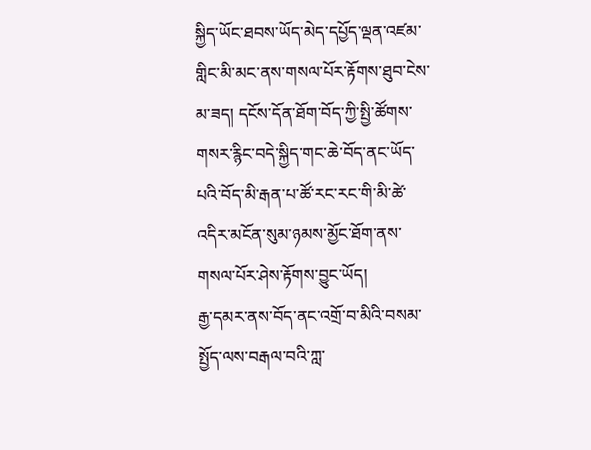སྐྱིད་ཡོང་ཐབས་ཡོད་མེད་དཔྱོད་ལྡན་འཛམ་གླིང་མི་མང་ནས་གསལ་པོར་རྟོགས་ཐུབ་ངེས་མ་ཟད། དངོས་དོན་ཐོག་བོད་ཀྱི་སྤྱི་ཚོགས་གསར་རྙིང་བདེ་སྐྱིད་གང་ཆེ་བོད་ནང་ཡོད་པའི་བོད་མི་རྒན་པ་ཚོ་རང་རང་གི་མི་ཚེ་འདིར་མངོན་སུམ་ཉམས་མྱོང་ཐོག་ནས་གསལ་པོར་ཤེས་རྟོགས་བྱུང་ཡོད།
རྒྱ་དམར་ནས་བོད་ནང་འགྲོ་བ་མིའི་བསམ་སྤྱོད་ལས་བརྒལ་བའི་ཀླ་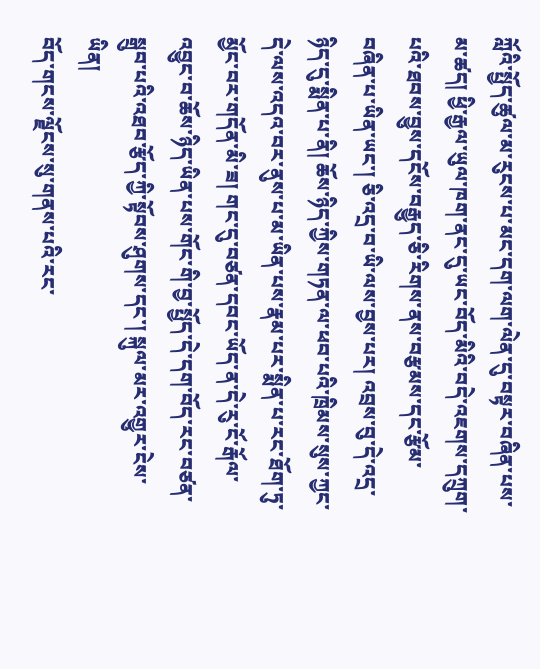ཀློའི་སྤྱོད་ཚུལ་མ་རུངས་པ་མང་དག་ལག་ལེན་དུ་བསྟར་བཞིན་པས་མ་ཚད། ཕྱི་རྒྱལ་ཡུལ་ཁག་ནང་དུ་ཡང་བོད་མིའི་བདེ་འཇགས་དཀྲུག་པའི་ཐབས་བྱུས་དངོས་བརྒྱུད་ཅི་རིགས་ནས་བརྩམས་དང་རྩོམ་བཞིན་པ་ཡིན་ཡང་། ཅི་འདྲ་བ་ཡི་ལས་བྱས་པར། འབྲས་བུ་དེ་འདྲ་ཉིད་དུ་སྨིན་པ་ནི། ཆོས་ཉིད་ཀྱིས་གཏན་ལ་ཕབ་པའི་ཁྲིམས་སུས་ཀྱང་དེ་ལས་འདའ་བར་ནུས་པ་མ་ཡིན་པས་རྣམ་པར་སྨིན་པ་རང་ཐོག་ཏུ་མྱོང་བར་གདོན་མི་ཟ། གང་དུ་བཙན་དབང་ཡོད་ན་དེ་རུ་ངོ་རྒོལ་འབྱུང་བ་ཆོས་ཉིད་ཡིན་པས་གོང་གི་བྱ་སྤྱོད་དེ་དག་བོད་རང་བཙན་སྒྲུབ་པའི་འཐབ་རྩོད་ཀྱི་སྟོབས་ཤུགས་དང་། སྐུལ་མར་འགྱུར་ངེས་ཡིན།
བོད་གངས་ལྗོངས་སུ་གནས་པའི་རང་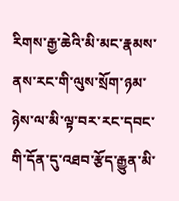རིགས་རྒྱ་ཆེའི་མི་མང་རྣམས་ནས་རང་གི་ལུས་སྲོག་ཉམ་ཉེས་ལ་མི་ལྟ་བར་རང་དབང་གི་དོན་དུ་འཐབ་རྩོད་རྒྱུན་མི་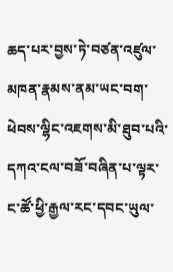ཆད་པར་བྱས་ཏེ་བཙན་འཛུལ་མཁན་རྣམས་ནམ་ཡང་བག་ཕེབས་ལྷིང་འཇགས་མི་ཐུབ་པའི་དཀའ་ངལ་བཟོ་བཞིན་པ་ལྟར་ང་ཚོ་ཕྱི་རྒྱལ་རང་དབང་ཡུལ་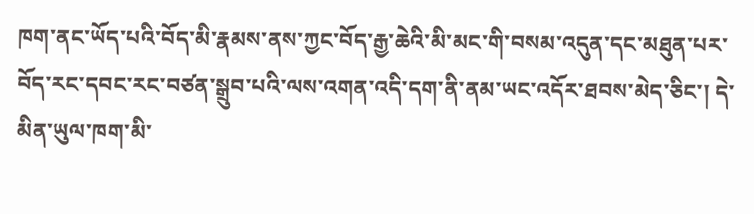ཁག་ནང་ཡོད་པའི་བོད་མི་རྣམས་ནས་ཀྱང་བོད་རྒྱ་ཆེའི་མི་མང་གི་བསམ་འདུན་དང་མཐུན་པར་བོད་རང་དབང་རང་བཙན་སྒྲུབ་པའི་ལས་འགན་འདི་དག་ནི་ནམ་ཡང་འདོར་ཐབས་མེད་ཅིང་། དེ་མིན་ཡུལ་ཁག་མི་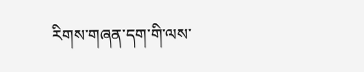རིགས་གཞན་དག་གི་ལས་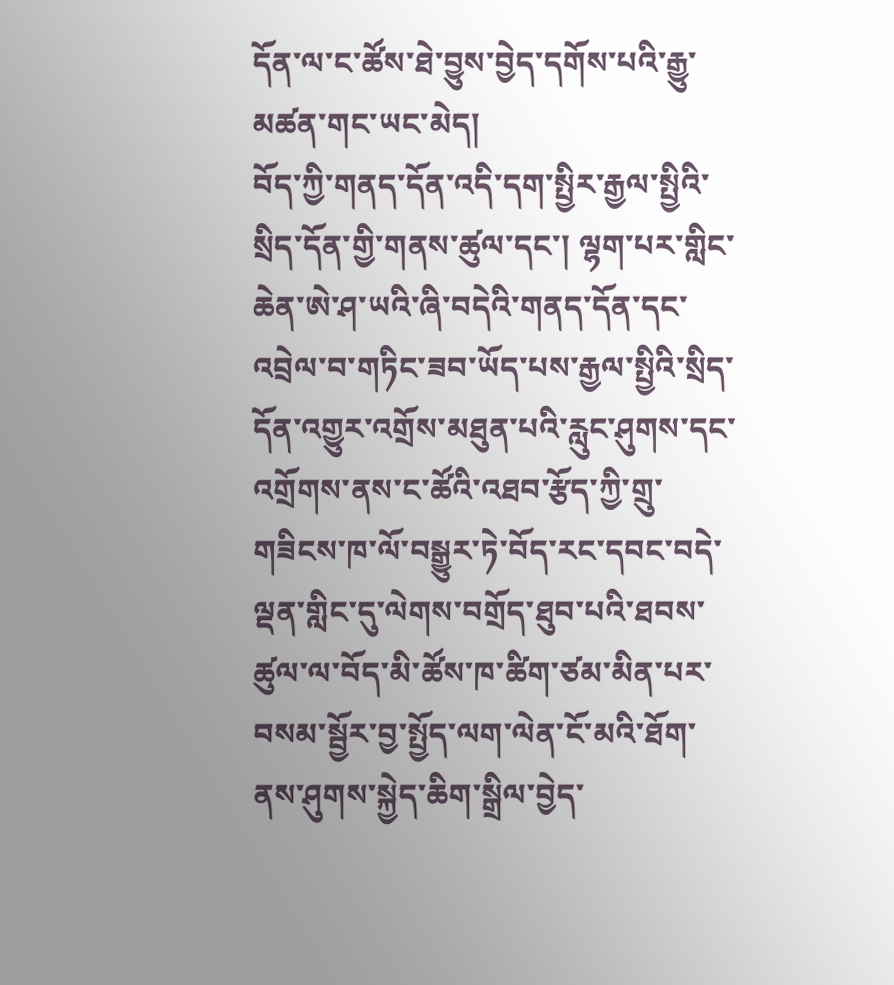དོན་ལ་ང་ཚོས་ཐེ་བྱུས་བྱེད་དགོས་པའི་རྒྱུ་མཚན་གང་ཡང་མེད།
བོད་ཀྱི་གནད་དོན་འདི་དག་སྤྱིར་རྒྱལ་སྤྱིའི་སྲིད་དོན་གྱི་གནས་ཚུལ་དང་། ལྷག་པར་གླིང་ཆེན་ཨེ་ཤ་ཡའི་ཞི་བདེའི་གནད་དོན་དང་འབྲེལ་བ་གཏིང་ཟབ་ཡོད་པས་རྒྱལ་སྤྱིའི་སྲིད་དོན་འགྱུར་འགྲོས་མཐུན་པའི་རླུང་ཤུགས་དང་འགྲོགས་ནས་ང་ཚོའི་འཐབ་རྩོད་ཀྱི་གྲུ་གཟིངས་ཁ་ལོ་བསྒྱུར་ཏེ་བོད་རང་དབང་བདེ་ལྡན་གླིང་དུ་ལེགས་བགྲོད་ཐུབ་པའི་ཐབས་ཚུལ་ལ་བོད་མི་ཚོས་ཁ་ཚིག་ཙམ་མིན་པར་བསམ་སྦྱོར་བྱ་སྤྱོད་ལག་ལེན་ངོ་མའི་ཐོག་ནས་ཤུགས་སྐྱེད་ཆིག་སྒྲིལ་བྱེད་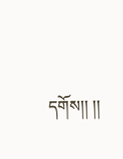དགོས།། །།